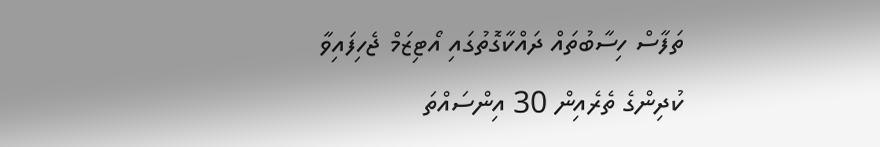ތަފާސް ހިސާބުތައް ދައްކާގޮތުގައި އޯޓިޒަމް ޖެހިފައިވާ ކުދިންގެ ތެރެއިން 30 އިންސައްތަ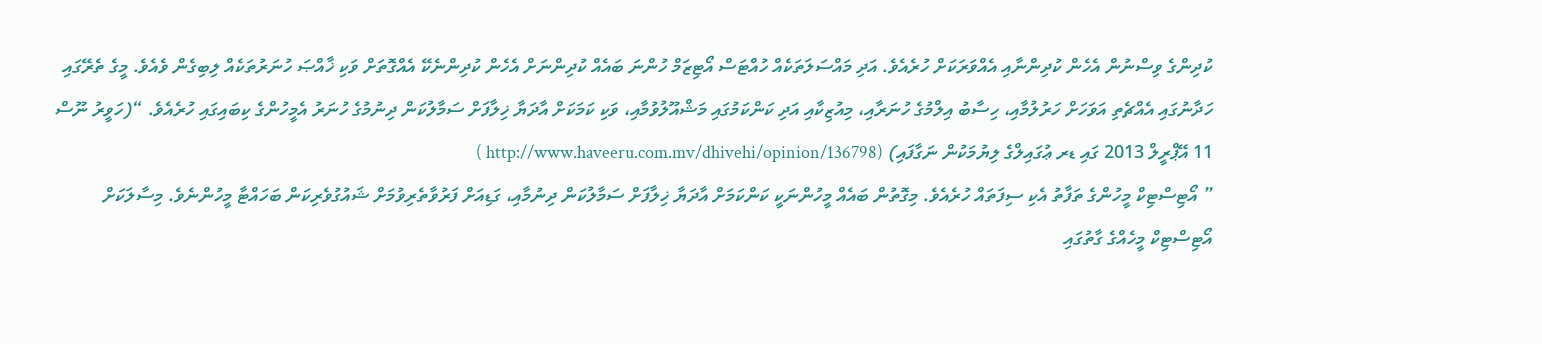ކުދިންގެ ވިސްނުން އެހެން ކުދިންނާއި އެއްވަރަކަށް ހުރެއެވެ. އަދި މައްސަލަތަކެއް ހުއްޓަސް އޯޓިޒަމް ހުންނަ ބައެއް ކުދިންނަށް އެހެން ކުދިންނެކޭ އެއްގޮތަށް ވަކި ޚާއްޞަ ހުނަރުތަކެއް ލިބިގެން ވެއެވެ. މީގެ ތެރޭގައި ހަދާނުގައި އެއްޗެތި އަވަހަށް ހަރުލުމާއި، ހިސާބު އިލްމުގެ ހުނަރާއި، މިއުޒިކާއި އަދި ކަންކަމުގައި މަޝްއޫލުވުމާއި، ވަކި ކަމަކަށް އާދަޔާ ޚިލާފަށް ސަމާލުކަން ދިނުމުގެ ހުނަރު އެމީހުންގެ ކިބައިގައި ހުރެއެވެ. “(ހަވީރު ނޫސް 11 އޭޕްރީލް 2013 ގައި ޑރ ޢުގައިލްގެ ލިޔުމަކުން ނަގާފައި) (http://www.haveeru.com.mv/dhivehi/opinion/136798 )
” އޯޓިސްޓިކް މީހުންގެ ތަފާތު އެކި ސިފަތައް ހުރެއެވެ. މިގޮތުން ބައެއް މީހުންނަކީ ކަންކަމަށް އާދަޔާ ޚިލާފަށް ސަމާލުކަން ދިނުމާއި، ގަޑިއަށް ފަރުވާތެރިވުމަށް ޝައުގުވެރިކަން ބަހައްޓާ މީހުންނެވެ. މިސާލަކަށް އޯޓިސްޓިކް މީހެއްގެ ގާތުގައި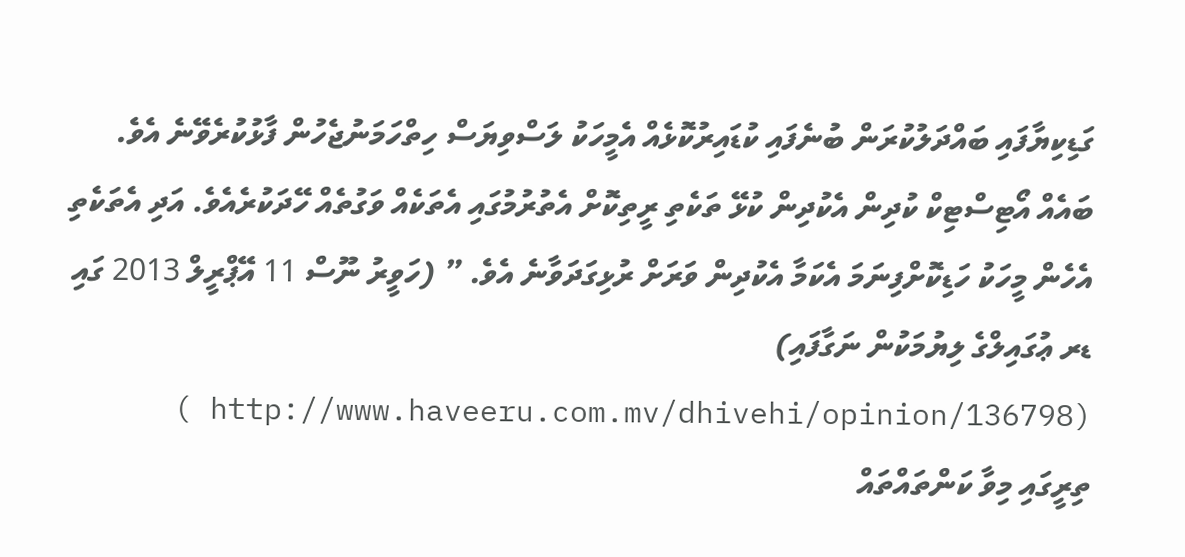ގަޑިކިޔާފައި ބައްދަލުކުރަން ބުނެފައި ކުޑައިރުކޮޅެއް އެމީހަކު ލަސްވިޔަސް ހިތްހަމަނުޖެހުން ފާޅުކުރެވޭނެ އެވެ. ބައެއް އޯޓިސްޓިކް ކުދިން އެކުދިން ކުޅޭ ތަކެތި ރީތިކޮށް އެތުރުމުގައި އެތަކެއް ވަގުތެއް ހޭދަކުރެއެވެ. އަދި އެތަކެތި އެހެން މީހަކު ހަޑިކޮށްފިނަމަ އެކަމާ އެކުދިން ވަރަށް ރުޅިގަދަވާނެ އެވެ. ” (ހަވީރު ނޫސް 11 އޭޕްރީލް 2013 ގައި ޑރ ޢުގައިލްގެ ލިޔުމަކުން ނަގާފައި) (http://www.haveeru.com.mv/dhivehi/opinion/136798 )
ތިރީގައި މިވާ ކަންތައްތައް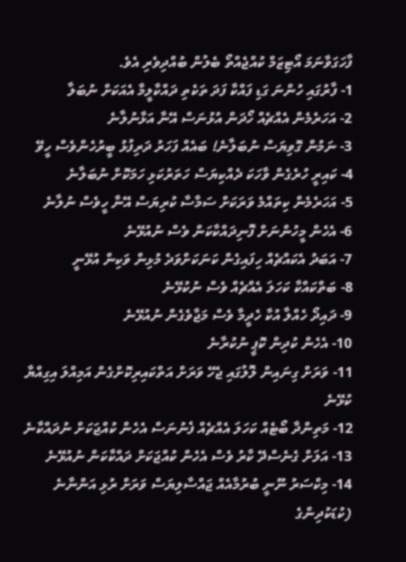ފާހަގަވާނަމަ އޯޓިޒަމް ކުއްޖެއްތޯ ބެލުން ބުއްދިވެރި އެވެ.
1- ފާރުގައި ހުންނަ ގަޑި ފައްކާ ފަދަ ތަކެތި ދައްކާލީމާ އެއަކަށް ނުބަލާ
2- އަހަރެމެން އެއްޗެއް ހޯދަން އުޅުނަސް އޭނާ އަޅާނުލާނެ
3- ނަމުން ގޮވިޔަސް ނުބަލާނެ! ބައެއް ފަހަރު ދަރިފުޅު ބީރުހެންވެސް ހީވޭ
4- ކައިރީ ހުރެގެން ވާހަކަ ދެއްކިޔަސް ހަތަރުކަޅި ހަމަކޮށް ނުބަލާނެ
5- އަހަރެމެން ކިތައްމެ ވަރަކަށް ސަމާސާ ކުރިޔަސް އޭނާ ހީވެސް ނުލާނެ
6- އެހެން މީހުންނަށް ފޮނިދައްކާކަން ވެސް ނުއުޅޭނެ
7- އަބަދު އެކައްޗެއް ހިފައިގެން ކަނަކަށްވަދެ މުޅިން ވަކިން އުޅޭނީ
8- ބަތްކައްކާ ކަހަލަ އެއްޗެއް ވެސް ނުކުޅޭނެ
9- ދައިދޯ ހެއްލާ އުކާ ހެދީމާ ވެސް މަޖާވެގެން ނުއުޅޭނެ
10- އެހެން ކުދިން ކޮޕީ ނުކުރާނެ
11- ވަރަށް ގިނައިން ލޮލުގައި ޖެހޭ ވަރަށް އަތްކައިރިކޮށްގެން އަމިއްލަ އިގިއްޔާ ކުޅޭނެ
12- މަތިންދާ ބޯޓެއް ކަހަލަ އެއްޗެއް ފެނުނަސް އެހެން ކުއްޖަކަށް ނުދައްކާނެ
13- އަލަށް ގެނެސްދޭ ކާރު ވެސް އެހެން ކުއްޖަކަށް ދައްކާކަން ނުއުޅޭނެ
14- މިކްސަރު ނޫނީ ބުރުމާއެއް ޖައްސާލިޔަސް ވަރަށް ރުޅި އަންނާނެ
(ކުޑަކުދިންގެ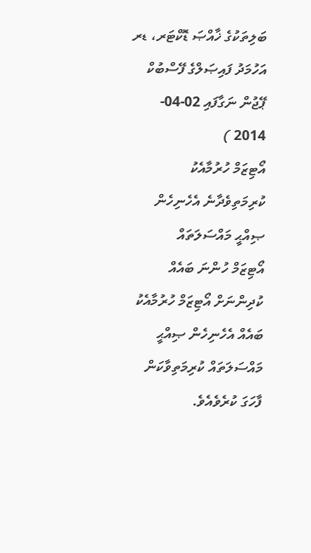ބަލިތަކުގެ ޚާއްޞަ ޑޮކްޓަރ، ޑރ އަހުމަދު ފައިޞަލްގެ ފޭސްބުކް ޕޭޖުން ނަގާފައި 02-04- 2014 )
އޯޓިޒަމް ހުރުމާއެކު ކުރިމަތިވެދާނެ އެހެނިހެން ޞިއްޙީ މައްސަލަތައް
އޯޓިޒަމް ހުންނަ ބައެއް ކުދިންނަށް އޯޓިޒަމް ހުރުމާއެކު ބައެއް އެހެނިހެން ޞިއްޙީ މައްސަލަތައް ކުރިމަތިވާކަން ފާހަގަ ކުރެވެއެވެ.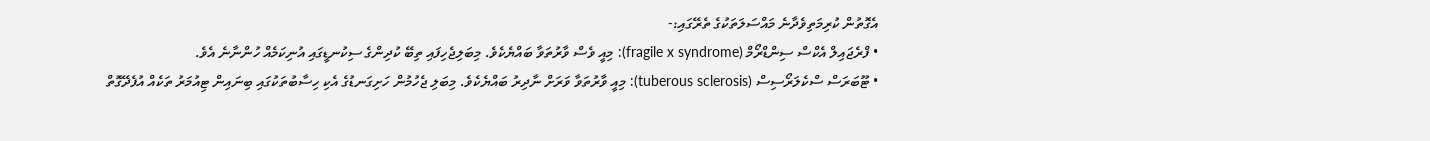އެގޮތުން ކުރިމަތިވެދާނެ މައްސަލަތަކުގެ ތެރޭގައި:-
• ފްރެޖައިލް އެކްސް ސިންޑްރޯމް (fragile x syndrome): މިއީ ވެސް ވާރުތަވާ ބައްޔެކެވެ. މިބަލިޖެހިފައި ތިބޭ ކުދިންގެ ސިކުނޑީގައި އުނިކަމެއް ހުންނާނެ އެވެ.
• ޓޫބަރަސް ސްކެލަރޯސިސް (tuberous sclerosis): މިއީ ވާރުތަވާ ވަރަށް ނާދިރު ބައްޔެކެވެ. މިބަލި ޖެހުމުން ހަށިގަނޑުގެ އެކި ހިސާބުތަކުގައި ބިނައިން ޓިއުމަރު ތަކެއް އުފެދޭގޮތް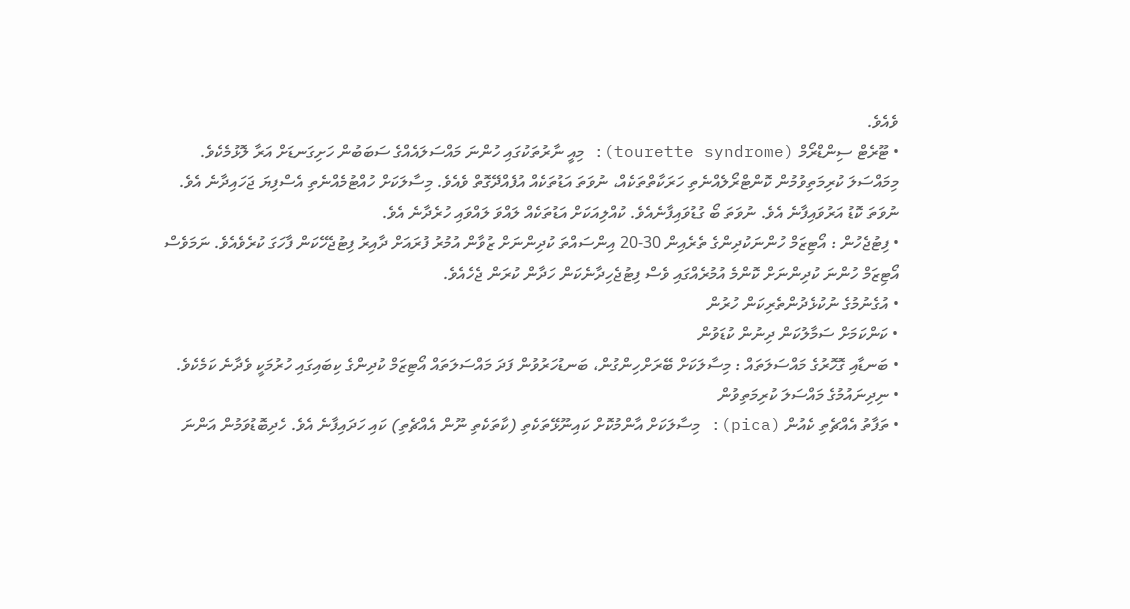ވެއެވެ.
• ޓޫރެޓް ސިންޑްރޯމް (tourette syndrome): މިއީ ނާރުތަކުގައި ހުންނަ މައްސަލައެއްގެ ސަބަބުން ހަށިގަނޑަށް އަރާ ލޮޅުމެކެވެ. މިމައްސަލަ ކުރިމަތިވުމުން ކޮންޓްރޯލެއްނެތި ހަރަކާތްތަކެއް، ނުވަތަ އަޑުތަކެއް އުފެއްދޭގޮތް ވެއެވެ. މިސާލަކަށް ހުއްޓުމެއްނެތި އެސްފިޔަ ޖަހައިދާނެ އެވެ. ނުވަތަ ކޮޑު އަރުވައިފާނެ އެވެ. ނުވަތަ ބޯ ގުޑުވައިފާނެއެވެ. ކުއްލިއަކަށް އަޑުތަކެއް ލައްވަ ލައްވައި ހުރެދާނެ އެވެ.
• ފިޓުޖެހުން : އޯޓިޒަމް ހުންނަކުދިންގެ ތެރެއިން 30-20 އިންސައްތަ ކުދިންނަށް ޒުވާން އުމުރު ފުރައަށް ދާއިރު ފިޓުޖެހޭކަން ފާހަގަ ކުރެވެއެވެ. ނަމަވެސް އޯޓިޒަމް ހުންނަ ކުދިންނަށް ކޮންމެ އުމުރެއްގައި ވެސް ފިޓުޖެހިދާނެކަން ހަދާން ކުރަން ޖެހެއެވެ.
• އުގެނުމުގެ ނުކުޅެދުންތެރިކަން ހުރުން
• ކަންކަމަށް ސަމާލުކަން ދިނުން ކުޑަވުން
• ބަނޑާއި ގޮހޮރުގެ މައްސަލަތައް : މިސާލަކަށް ބޭރަށްހިންގުން، ބަނޑުހަރުވުން ފަދަ މައްސަލަތައް އޯޓިޒަމް ކުދިންގެ ކިބައިގައި ހުރުމަކީ ވެދާނެ ކަމެކެވެ.
• ނިދިނައުމުގެ މައްސަލަ ކުރިމަތިވުން
• ތަފާތު އެއްޗެތި ކެއުން (pica): މިސާލަކަށް އާންމުކޮށް ކައިނޫޅޭތަކެތި (ކާތަކެތި ނޫން އެއްޗެތި) ކައި ހަދައިފާނެ އެވެ. ހެދިބޮޑުވަމުން އަންނަ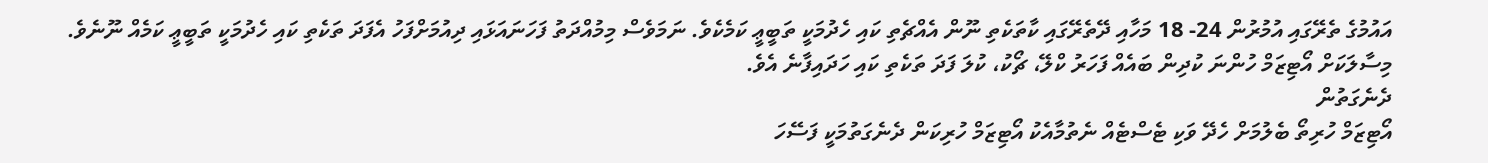އައުމުގެ ތެރޭގައި އުމުރުން 24- 18 މަހާއި ދޭތެރޭގައި ކާތަކެތި ނޫން އެއްޗެތި ކައި ހެދުމަކީ ތަބީޢީ ކަމެކެވެ. ނަމަވެސް މިމުއްދަތު ފަހަނައަޅައި ދިއުމަށްފަހު އެފަދަ ތަކެތި ކައި ހެދުމަކީ ތަބީޢީ ކަމެއް ނޫނެވެ. މިސާލަކަށް އޯޓިޒަމް ހުންނަ ކުދިން ބައެއް ފަހަރު ކްލޭ، ޗޯކު، ކުލަ ފަދަ ތަކެތި ކައި ހަދައިފާނެ އެވެ.
ދެނެގަތުން
އޯޓިޒަމް ހުރިތޯ ބެލުމަށް ހެދޭ ވަކި ޓެސްޓެއް ނެތުމާއެކު އޯޓިޒަމް ހުރިކަން ދެނެގަތުމަކީ ފަސޭހަ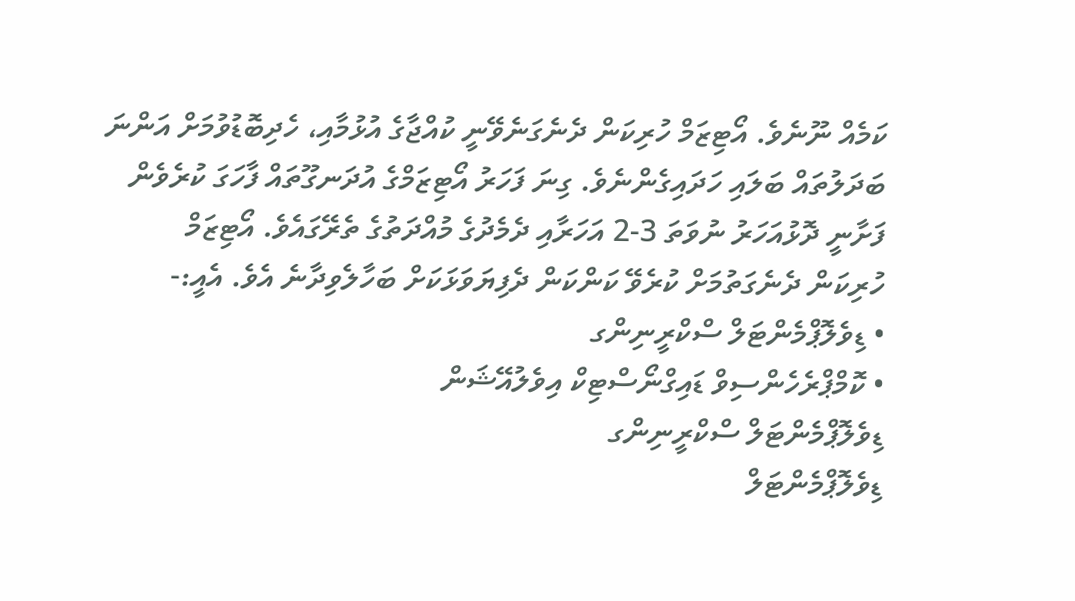ކަމެއް ނޫނެވެ. އޯޓިޒަމް ހުރިކަން ދެނެގަނެވޭނީ ކުއްޖާގެ އުޅުމާއި، ހެދިބޮޑުވުމަށް އަންނަ ބަދަލުތައް ބަލައި ހަދައިގެންނެވެ. ގިނަ ފަހަރު އޯޓިޒަމްގެ އުދަނގޫތައް ފާހަގަ ކުރެވެން ފަށާނީ ދޮޅުއަހަރު ނުވަތަ 3-2 އަހަރާއި ދެމެދުގެ މުއްދަތުގެ ތެރޭގައެވެ. އޯޓިޒަމް ހުރިކަން ދެނެގަތުމަށް ކުރެވޭ ކަންކަން ދެފިޔަވަޅަކަށް ބަހާލެވިދާނެ އެވެ. އެއީ:-
• ޑިވެލޮޕްމެންޓަލް ސްކްރީނިންގ
• ކޮމްޕްރެހެންސިވް ޑައިގްނޯސްޓިކް އިވެލުއޭޝަން
ޑިވެލޮޕްމެންޓަލް ސްކްރީނިންގ
ޑިވެލޮޕްމެންޓަލް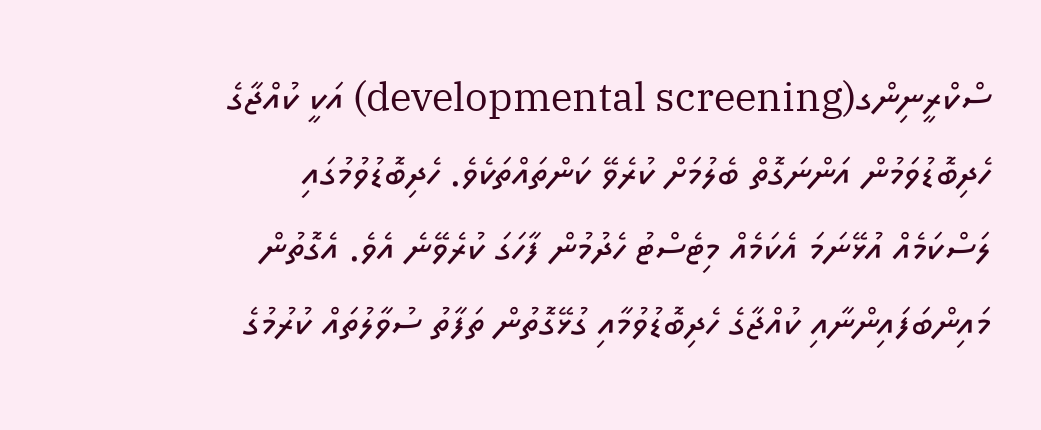ސްކްރީނިންގ(developmental screening) އަކީ ކުއްޖާގެ ހެދިބޮޑުވަމުން އަންނަގޮތް ބެލުމަށް ކުރެވޭ ކަންތައްތަކެވެ. ހެދިބޮޑުވުމުގައި ލަސްކަމެއް އުޅޭނަމަ އެކަމެއް މިޓެސްޓު ހެދުމުން ފާހަގަ ކުރެވޭނެ އެވެ. އެގޮތުން މައިންބަފައިންނާއި ކުއްޖާގެ ހެދިބޮޑުވުމާއި ގުޅޭގޮތުން ތަފާތު ސުވާލުތައް ކުރުމުގެ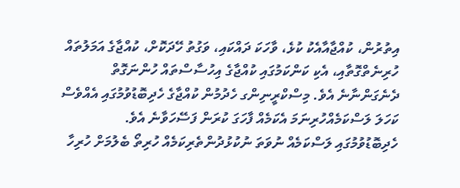އިތުރުން، ކުއްޖާއާއެކު ކުޅެ، ވާހަކަ ދައްކައި، ވަގުތު ހޭދަކޮށް، ކުއްޖާގެ އަމަލުތައް ހުރިނެތްގޮތާއި، އެކި ކަންކަމުގައި ކުއްޖާގެ އިހުސާސްތައް ހުންނަގޮތް ދެނެގަންނާނެ އެވެ. މިސްކްރީނިންގ ހެދުމުން ކުއްޖާގެ ހެދިބޮޑުވުމުގައި އެއްވެސް ކަހަލަ ލަސްކަމެއްހުރިނަމަ އެކަމެއް ފާހަގަ ކުރަން ފަސޭހަވާނެ އެވެ.
ހެދިބޮޑުވުމުގައި ލަސްކަމެއް ނުވަތަ ނުކުޅުދުންތެރިކަމެއް ހުރިތޯ ބެލުމަށް ހުރިހާ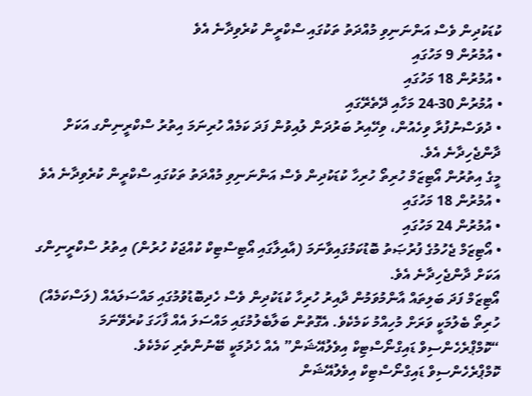ކުޑަކުދިން ވެސް އަންނަނިވި މުއްދަތު ތަކުގައި ސްކްރީން ކުރެވިދާނެ އެވެ
• އުމުރުން 9 މަހުގައި
• އުމުރުން 18 މަހުގައި
• އުމުރުން 30-24 މަހާއި ދޭތެރޭގައި
• ދުވަސްނުފުރާ ވިހެއުން، ވިހޭއިރު ބަރުދަން ލުއިވުން ފަދަ ކަމެއް ހުރިނަމަ އިތުރު ސްކްރީނިންގ އަކަށް ދާންޖެހިދާނެ އެވެ.
މީގެ އިތުރުން އޯޓިޒަމް ހުރިތޯ ހުރިހާ ކުޑަކުދިން ވެސް އަންނަނިވި މުއްދަތު ތަކުގައި ސްކްރީން ކުރެވިދާނެ އެވެ
• އުމުރުން 18 މަހުގައި
• އުމުރުން 24 މަހުގައި
• އޯޓިޒަމް ޖެހުމުގެ ފުރުޞަތު ބޮޑުކަމުގައިވާނަމަ (އާއިލާގައި އޯޓިސްޓިކް ކުއްޖަކު ހުރުން) އިތުރު ސްކްރީނިންގ އަކަށް ދާންޖެހިދާނެ އެވެ.
އޯޓިޒަމް ފަދަ ބަލިތައް އާންމުވަމުން ދާއިރު ހުރިހާ ކުޑަކުދިން ވެސް ހެދިބޮޑުވުމުގައި މައްސަލައެއް (ލަސްކަމެއް) ހުރިތޯ ބެލުމަކީ ވަރަށް މުހިއްމު ކަމެކެވެ. އެގޮތުން ބަލާބެލުމުގައި މައްސަލަ އެއް ފާހަގަ ކުރެވޭނަމަ “ކޮމްޕްރެހެންސިވް ޑައިގްނޯސްޓިކް އިވެލުއޭޝަން” އެއް ހެދުމަކީ ބޭނުންތެރި ކަމެކެވެ.
ކޮމްޕްރެހެންސިވް ޑައިގްނޯސްޓިކް އިވެލުއޭޝަން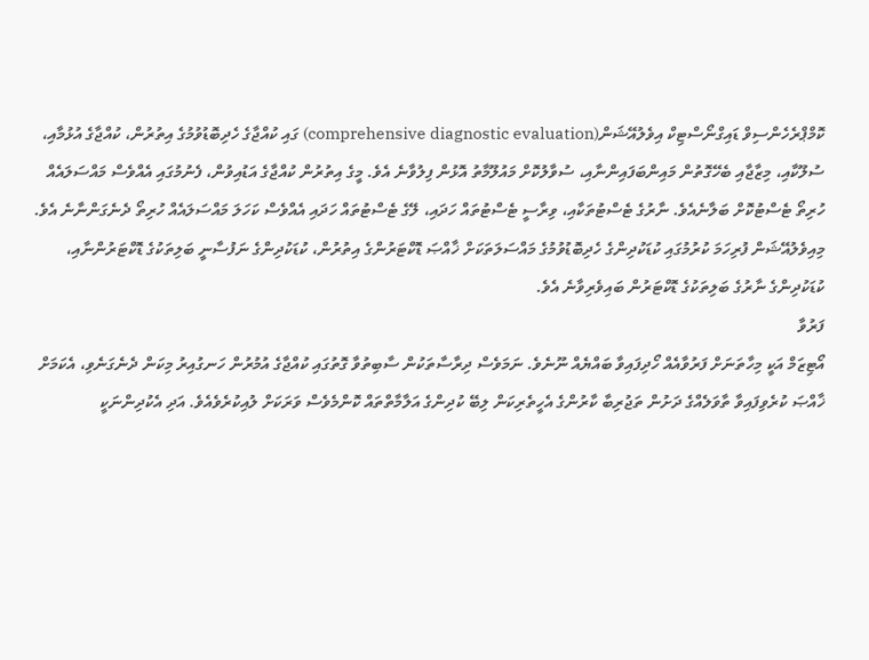ކޮމްޕްރެހެންސިވް ޑައިގްނޯސްޓިކް އިވެލުއޭޝަން(comprehensive diagnostic evaluation) ގައި ކުއްޖާގެ ހެދިބޮޑުވުމުގެ އިތުރުން، ކުއްޖާގެ އުޅުމާއި، ސުލޫކާއި، މިޒާޖާއި ބެހޭގޮތުން މައިންބަފައިންނާއި، ސުވާލުކޮށް މައުލޫމާތު އޮޅުން ފިލުވާނެ އެވެ. މީގެ އިތުރުން ކުއްޖާގެ އަޑުއިވުން، ފެނުމުގައި އެއްވެސް މައްސަލައެއް ހުރިތޯ ޓެސްޓުކޮށް ބަލާނެއެވެ. ނާރުގެ ޓެސްޓުތަކާއި، ވިރާސީ ޓެސްޓުތައް ހަދައި، ލޭގެ ޓެސްޓުތައް ހަދައި އެއްވެސް ކަހަލަ މައްސަލައެއް ހުރިތޯ ދެނެގަންނާނެ އެވެ. މިއިވެލުއޭޝަން ފުރިހަމަ ކުރުމުގައި ކުޑަކުދިންގެ ހެދިބޮޑުވުމުގެ މައްސަލަތަކަށް ޚާއްޞަ ޑޮކްޓަރުންގެ އިތުރުން، ކުޑަކުދިންގެ ނަފުސާނީ ބަލިތަކުގެ ޑޮކްޓަރުންނާއި، ކުޑަކުދިންގެ ނާރުގެ ބަލިތަކުގެ ޑޮކްޓަރުން ބައިވެރިވާނެ އެވެ.
ފަރުވާ
އޯޓިޒަމް އަކީ މިހާތަނަށް ފަރުވާއެއް ހޯދިފައިވާ ބައްޔެއް ނޫނެވެ. ނަމަވެސް ދިރާސާތަކުން ސާބިތުވާ ގޮތުގައި ކުއްޖާގެ އުމުރުން ހަނގުއިރު މިކަން ދެނެގަނެވި، އެކަމަށް ޚާއްޞަ ކުރެވިފައިވާ ތާވަލެއްގެ ދަށުން ތަޖުރިބާ ކާރުންގެ އެހީތެރިކަން ލިބޭ ކުދިންގެ އަލާމާތްތައް ކޮންމެވެސް ވަރަކަށް ލުއިކުރެވެއެވެ. އަދި އެކުދިންނަކީ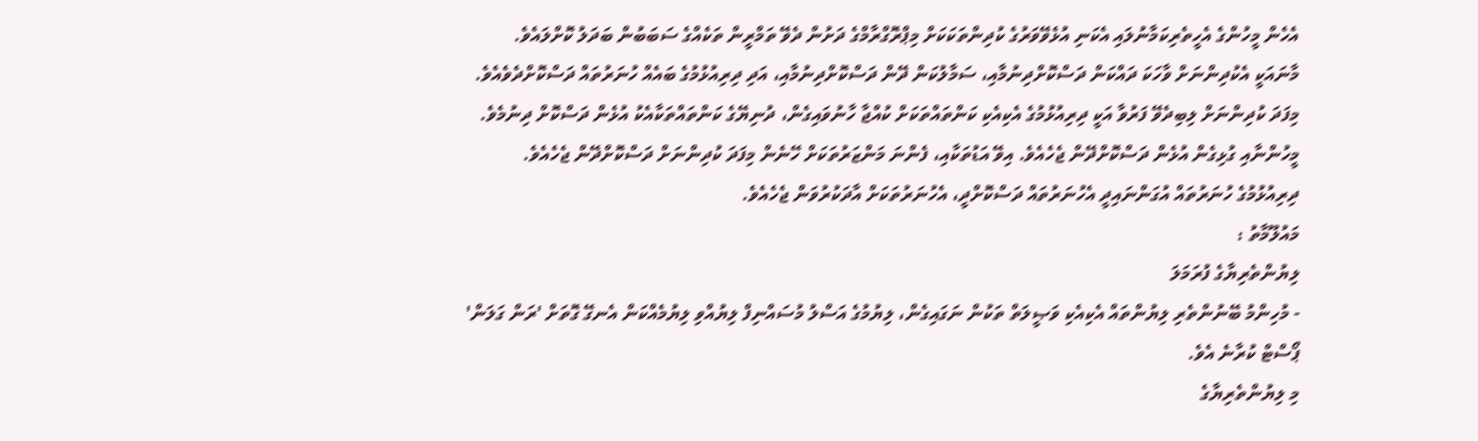އެހެން މީހުންގެ އެހީތެރިކަމާނުލައި އެކަނި އުޅެވޭވަރުގެ ކުދިންތަކަކަށް މިޕްރޮގްރާމްގެ ދަށުން ދެވޭ ތަމްރީން ތަކެއްގެ ސަބަބުން ބަދަލު ކޮށްލައެވެ. މާނައަކީ އެކުދިންނަށް ވާހަކަ ދައްކަން ދަސްކޮށްދިނުމާއި، ސަމާލުކަން ދޭން ދަސްކޮށްދިނުމާއި، އަދި ދިރިއުޅުމުގެ ބައެއް ހުނަރުތައް ދަސްކޮށްދެވެއެވެ. މިފަދަ ކުދިންނަށް ލިބިދެވޭ ފަރުވާ އަކީ ދިރިއުޅުމުގެ އެކިއެކި ކަންތައްތަކަށް ކުއްޖާ ހާނުވައިގެން، ދުނިޔޭގެ ކަންތައްތަކާއެކު އުޅެން ދަސްކޮށް ދިނުމެވެ. މީހުންނާއި ގުޅިގެން އުޅެން ދަސްކޮށްދޭން ޖެހެއެވެ. އިވޭ އަޑުތަކާއި، ފެންނަ މަންޒަރުތަކަށް ހޭނެން މިފަދަ ކުދިންނަށް ދަސްކޮށްދޭން ޖެހެއެވެ. ދިރިއުޅުމުގެ ހުނަރުތައް އުގަންނައިދީ އެހުނަރުތައް ދަސްކޮށްދީ، އެހުނަރުތަކަށް އާދަކުރުވަން ޖެހެއެވެ.
މައުލޫމާތު :
ލިޔުންތެރިޔާގެ ފުރަމަލަ
- މުހިންމު ބޭނުންތެރި ލިޔުންތައް އެކިއެކި ވަޞީލަތް ތަކުން ނަގައިގެން، ލިޔުމުގެ އަސްލު މުސައްނިފް ލިޔުއްވި ލިޔުމެއްކަން އެނގޭ ގޮތަށް 'ރަން ގަލަން' ޕޯސްޓް ކުރާނެ އެވެ.
މި ލިޔުންތެރިޔާގެ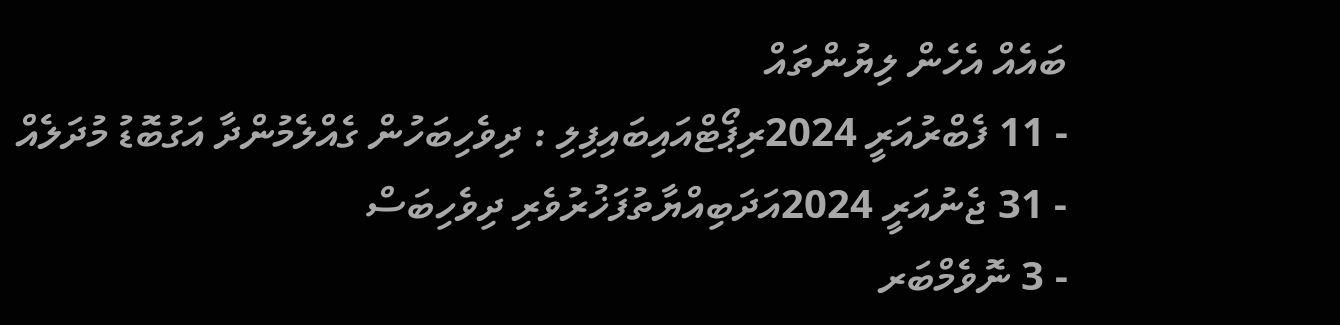ބައެއް އެހެން ލިޔުންތައް
- 11 ފެބްރުއަރީ 2024ރިޕޯޓްއައިބައިފިލި : ދިވެހިބަހުން ގެއްލެމުންދާ އަގުބޮޑު މުދަލެއް
- 31 ޖެނުއަރީ 2024އަދަބިއްޔާތުފަޚުރުވެރި ދިވެހިބަސް
- 3 ނޮވެމްބަރ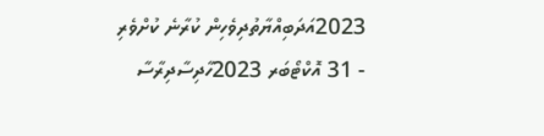2023އަދަބިއްޔާތުދިވެހިން ކުރާނެ ކުށްވެރި
- 31 އޮކްޓޯބަރ 2023ހާދިސާދިރާސާ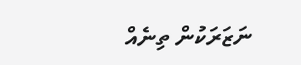ނަޒަރަކުން ތިނެއް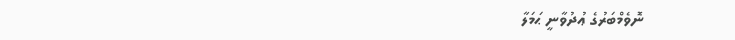ނޮވެމްބަރުގެ ޢުދުވާނީ ޙަމަލާ